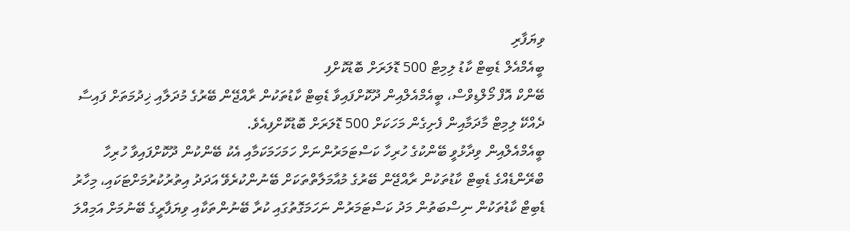ވިޔަފާރި
ބީއެމްއެލް ޑެބިޓް ކާޑު ލިމިޓް 500 ޑޮލަރަށް ބޮޑުކޮށްފި
ބޭންކް އޮފް މޯލްޑިވްސް، ބީއެމްއެލްއިން ދޫކޮށްފައިވާ ޑެބިޓް ކާޑުތަކުން ރާއްޖޭން ބޭރުގެ މުދަލާއި ޚިދުމަތަށް ފައިސާ ދެއްކޭ ލިމިޓް މާދަމާއިން ފެށިގެން މަހަކަށް 500 ޑޮލަރަށް ބޮޑުކޮށްފިއެވެ.
ބީއެމްއެލްއިން ވިދާޅުވީ ބޭންކުގެ ހުރިހާ ކަސްޓަމަރުންނަށް ހަމަހަމަކަމާއި އެކު ބޭންކުން ދޫކޮށްފައިވާ ހުރިހާ ބްރޭންޑެއްގެ ޑެބިޓް ކާޑުތަކުން ރާއްޖޭން ބޭރުގެ މުއާމަލާތްތަކަށް ބޭނުންކުރެވޭ އަދަދު އިތުރުކުރުމަށްޓަކައި، މިހާރު ޑެބިޓް ކާޑުތަކުން ނިސްބަތުން މަދު ކަސްޓަމަރުން ނަހަމަގޮތުގައި ކުރާ ބޭނުންތަކާއި ވިޔަފާރީގެ ބޭނުމަށް އަމިއްލަ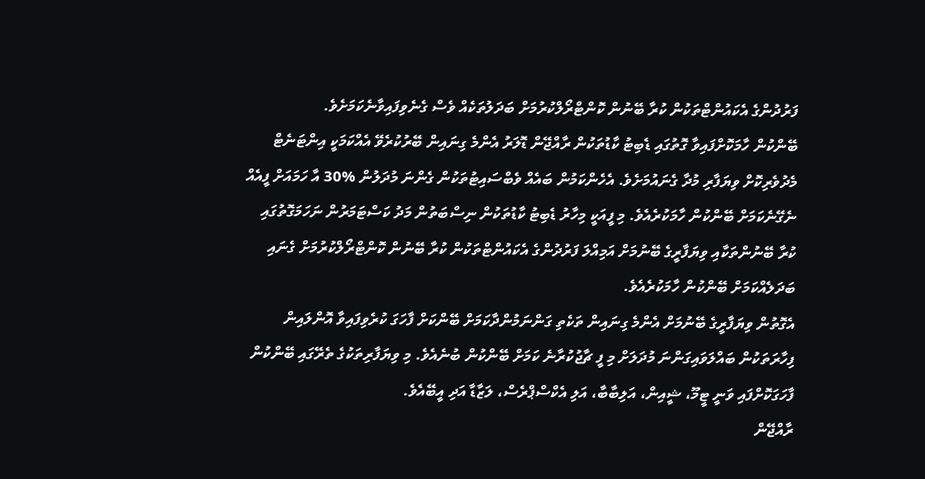ފަރުދުންގެ އެކައުންޓްތަކުން ކުރާ ބޭނުން ކޮންޓްރޯލްކުރުމަށް ބަދަލުތަކެއް ވެސް ގެނެވިފައިވާނެކަމަށެވެ.
ބޭންކުން ހާމަކޮށްފައިވާ ގޮތުގައި ޑެބިޓު ކާޑުތަކުން ރާއްޖޭން ޑޮލަރު އެންމެ ގިނައިން ބޭރުކުރެވޭ އެއްކަމަކީ އިންޓަނެޓް މެދުވެރިކޮށް ވިޔަފާރި މުދާ ގެނައުމަށެވެ. އެހެންކަމުން ބައެއް ވެބްސައިޓުތަކުން ގެންނަ މުދަލުން %30 އާ ހަމައަށް ފީއެއް ނެގޭނެކަމަށް ބޭންކުން ހާމަކުރެއެވެ. މި ފީއަކީ މިހާރު ޑެބިޓު ކާޑުތަކުން ނިސްބަތުން މަދު ކަސްޓަމަރުން ނަހަމަގޮތުގައި ކުރާ ބޭނުންތަކާއި ވިޔަފާރީގެ ބޭނުމަށް އަމިއްލަ ފަރުދުންގެ އެކައުންޓްތަކުން ކުރާ ބޭނުން ކޮންޓްރޯލްކުރުމަށް ގެނައި ބަދަލެއްކަމަށް ބޭންކުން ހާމަކުރެއެވެ.
އެގޮތުން ވިޔަފާރީގެ ބޭނުމަށް އެންމެ ގިނައިން ތަކެތި ގަންނަމުންދާކަމަށް ބޭންކަށް ފާހަގަ ކުރެވިފައިވާ އޮންލައިން ފިހާރަތަކުން ބައްލަވައިގަންނަ މުދަލަށް މި ފީ ޗާޖުކުރާނެ ކަމަށް ބޭންކުން ބުނެއެވެ. މި ވިޔަފާރިތަކުގެ ތެރޭގައި ބޭންކުން ފާހަގަކޮށްފައި ވަނީ ޓީމޫ، ޝީއިން، އަލިބާބާ، އަލި އެކްސްޕްރެސް، ލަޒާޑާ އަދި އީބޭއެވެ.
ރާއްޖޭން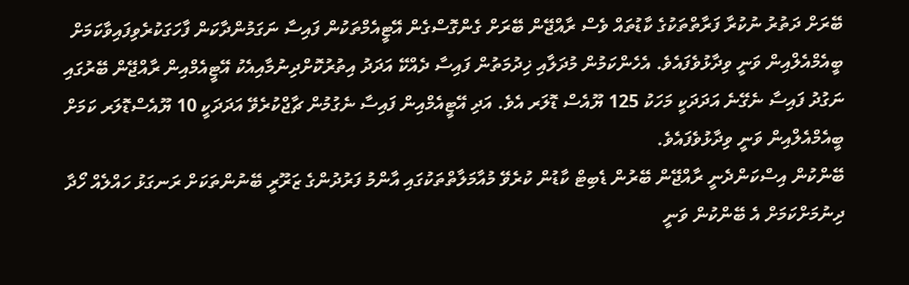ބޭރަށް ދަތުރު ނުކުރާ ފަރާތްތަކުގެ ކާޑުތައް ވެސް ރާއްޖޭން ބޭރަށް ގެންގޮސްގެން އޭޓީއެމްތަކުން ފައިސާ ނަގަމުންދާކަން ފާހަގަކުރެވިފައިވާކަމަށް ބީއެމްއެލްއިން ވަނީ ވިދާޅުވެފައެވެ. އެހެންކަމުން މުދަލާއި ޚިދުމަތުން ފައިސާ ދެއްކޭ އަދަދު އިތުރުކޮށްދިނުމާއިއެކު އޭޓީއެމްއިން ރާއްޖޭން ބޭރުގައި ނަގުދު ފައިސާ ނެގޭނެ އަދަދަކީ މަހަކު 125 ޔޫއެސް ޑޮލަރ އެވެ. އަދި އޭޓީއެމްއިން ފައިސާ ނެގުމުން ޗާޖްކުރެވޭ އަދަދަކީ 10 ޔޫއެސްޑޮލަރ ކަމަށް ބީއެމްއެލްއިން ވަނީ ވިދާޅުވެފައެވެ.
ބޭންކުން އިސްކަންދެނީ ރާއްޖޭން ބޭރުން ޑެބިޓް ކާޑުން ކުރެވޭ މުއާމަލާތްތަކުގައި އާންމު ފަރުދުންގެ ޒަރޫރީ ބޭނުންތަކަށް ރަނގަޅު ހައްލެއް ހޯދާ ދިނުމަށްކަމަށް އެ ބޭންކުން ވަނީ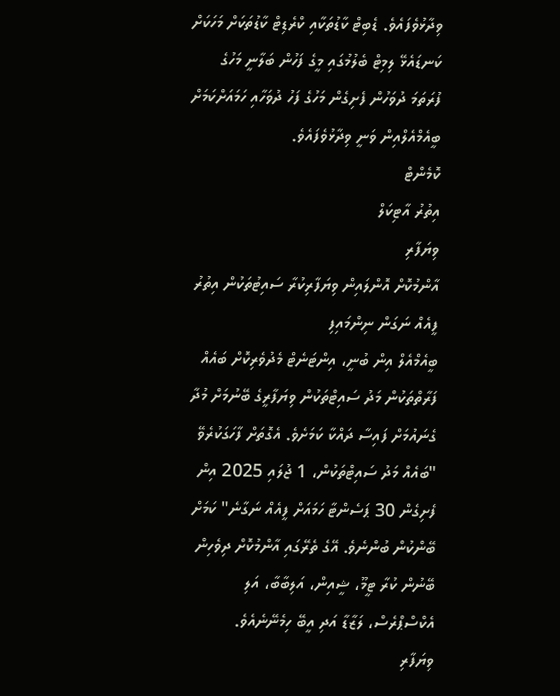ވިދާޅުވެފައެވެ. ޑެބިޓް ކާޑުތަކާއި ކްރެޑިޓް ކާޑުތަކަށް މަހަކަށް ކަނޑައެޅޭ ލިމިޓް ބެލުމުގައި މީގެ ފަހުން ބަލާނީ މަހުގެ ފުރަތަމަ ދުވަހުން ފެށިގެން މަހުގެ ފަހު ދުވަހާއި ހަމައަށްކަމަށް ބީއެމްއެލްއިން ވަނީ ވިދާޅުވެފައެވެ.
ކޮމެންޓް
އިތުރު އާޓިކަލް
ވިޔަފާރި
އާންމުކޮށް އޮންލައިން ވިޔަފާރިކުރާ ސައިޓުތަކުން އިތުރު ފީއެއް ނަގަން ނިންމައިފި
ބީއެމްއެލް އިން ބުނީ، އިންޓަނެޓް މެދުވެރިކޮށް ބައެއް ފަރާތްތަކުން މަދު ސައިޓްތަކުން ވިޔަފާރީގެ ބޭނުމަށް މުދާ ގެނައުމަށް ފައިސާ ދައްކާ ކަމަށެވެ. އެގޮތަށް ފާހަގަކުރެވޭ "ބައެއް މަދު ސައިޓްތަކުން، 1 ޖުލައި 2025 އިން ފެށިގެން 30 ޕަސެންޓާ ހަމައަށް ފީއެއް ނަގާނެ" ކަމަށް ބޭންކުން ބުންނެވެ. އޭގެ ތެރޭގައި އާންމުކޮށް ދިވެހިން ބޭނުން ކުރާ ޓީމޫ، ޝީއިން، އަލިބާބާ، އަލި އެކްސްޕްރެސް، ލަޒާޑާ އަދި އީބޭ ހިމެނޭނެއެވެ.
ވިޔަފާރި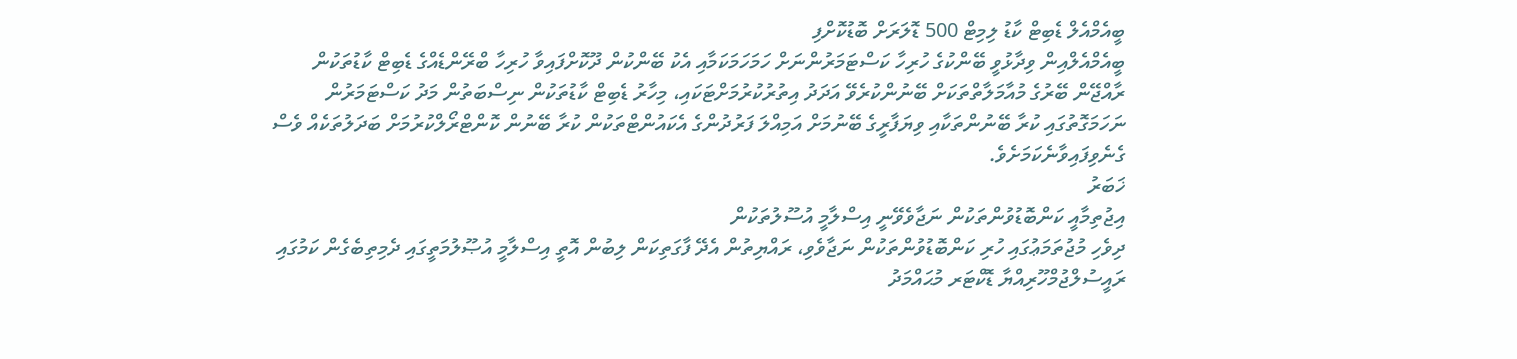ބީއެމްއެލް ޑެބިޓް ކާޑު ލިމިޓް 500 ޑޮލަރަށް ބޮޑުކޮށްފި
ބީއެމްއެލްއިން ވިދާޅުވީ ބޭންކުގެ ހުރިހާ ކަސްޓަމަރުންނަށް ހަމަހަމަކަމާއި އެކު ބޭންކުން ދޫކޮށްފައިވާ ހުރިހާ ބްރޭންޑެއްގެ ޑެބިޓް ކާޑުތަކުން ރާއްޖޭން ބޭރުގެ މުއާމަލާތްތަކަށް ބޭނުންކުރެވޭ އަދަދު އިތުރުކުރުމަށްޓަކައި، މިހާރު ޑެބިޓް ކާޑުތަކުން ނިސްބަތުން މަދު ކަސްޓަމަރުން ނަހަމަގޮތުގައި ކުރާ ބޭނުންތަކާއި ވިޔަފާރީގެ ބޭނުމަށް އަމިއްލަ ފަރުދުންގެ އެކައުންޓްތަކުން ކުރާ ބޭނުން ކޮންޓްރޯލްކުރުމަށް ބަދަލުތަކެއް ވެސް ގެނެވިފައިވާނެކަމަށެވެ.
ޚަބަރު
އިޖުތިމާއީ ކަންބޮޑުވުންތަކުން ނަޖާވެވޭނީ އިސްލާމީ އުސޫލުތަކުން
ދިވެހި މުޖުތަމަޢުގައި ހުރި ކަންބޮޑުވުންތަކުން ނަޖާވެވި، ރައްޔިތުން އެދޭ ފާގަތިކަން ލިބުން އޮތީ އިސްލާމީ އުޞޫލުމަތީގައި ދެމިތިބެގެން ކަމުގައި ރައީސުލްޖުމްހޫރިއްޔާ ޑޮކްޓަރ މުޙައްމަދު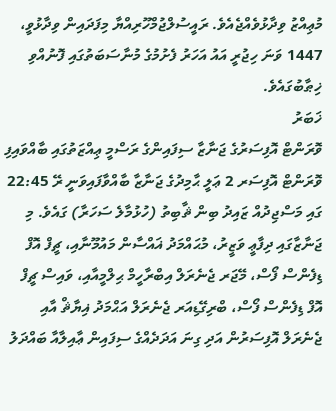މުޢިއްޒު ވިދާޅުވެއްޖެއެވެ. ރައީސުލްޖުމްހޫރިއްޔާ މިފަދައިން ވިދާޅުވީ، 1447 ވަނަ ހިޖުރީ އައު އަހަރު ފެށުމުގެ މުނާސަބަތުގައި ފޮނުއްވި ޚިޠާބުގައެވެ.
ޚަބަރު
ވޮރަންޓް އޮފިސަރުގެ ޖަނާޒާ ސިފައިންގެ ރަސްމީ ޢިއްޒަތުގައި ބާއްވައިފި
ވޮރަންޓް އޮފިސަރ 2 ޢަލީ ޙާމިދުގެ ޖަނާޒާ ބާއްވާފައިވަނީ ރޭ 22:45 ގައި މަސްޖިދުއް ޒައިދު ބިން ޘާބިތު (ހުޅުމާލެ ސަހަރާ) ގައެވެ. މި ޖަނާޒާގައި ދިފާޢީ ވަޒީރު، މުޙައްމަދު ޣައްސާން މައުމޫނާއި، ޗީފް އޮފް ޑިފެންސް ފޯސް، މޭޖަރ ޖެނެރަލް އިބްރާހީމް ޙިލްމީއާއި، ވައިސް ޗީފް އޮފް ޑިފެންސް ފޯސް، ބްރިގޭޑިއަރ ޖެނެރަލް އަޙްމަދު ޣިޔާޘް އާއި ޖެނެރަލް އޮފިސަރުން އަދި ގިނަ އަދަދެއްގެ ސިފައިން ޢާއިލާއާ ބައްދަލު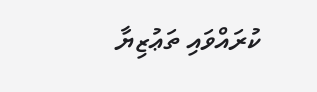ކުރައްވައި ތަޢުޒިޔާ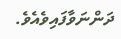ދަންނަވާފައިވެއެވެ.